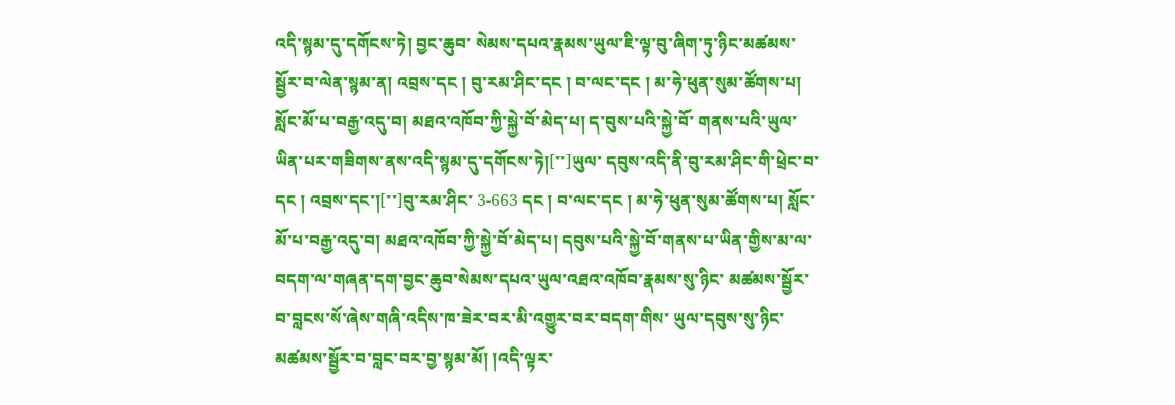འདི་སྙམ་དུ་དགོངས་ཏེ། བྱང་ཆུབ་ སེམས་དཔའ་རྣམས་ཡུལ་ཇི་ལྟ་བུ་ཞིག་ཏུ་ཉིང་མཚམས་སྦྱོར་བ་ལེན་སྙམ་ན། འབྲས་དང ། བུ་རམ་ཤིང་དང ། བ་ལང་དང ། མ་ཧེ་ཕུན་སུམ་ཚོགས་པ། སློང་མོ་པ་བརྒྱ་འདུ་བ། མཐའ་འཁོབ་ཀྱི་སྐྱེ་བོ་མེད་པ། ད་བུས་པའི་སྐྱེ་བོ་ གནས་པའི་ཡུལ་ཡིན་པར་གཟིགས་ནས་འདི་སྙམ་དུ་དགོངས་ཏེ།[་་]ཡུལ་ དབུས་འདི་ནི་བུ་རམ་ཤིང་གི་ཕྲེང་བ་དང ། འབྲས་དང་།[་་]བུ་རམ་ཤིང་ 3-663 དང ། བ་ལང་དང ། མ་ཧེ་ཕུན་སུམ་ཚོགས་པ། སློང་མོ་པ་བརྒྱ་འདུ་བ། མཐའ་འཁོབ་ཀྱི་སྐྱེ་བོ་མེད་པ། དབུས་པའི་སྐྱེ་བོ་གནས་པ་ཡིན་གྱིས་མ་ལ་ བདག་ལ་གཞན་དག་བྱང་ཆུབ་སེམས་དཔའ་ཡུལ་འཐའ་འཁོབ་རྣམས་སུ་ཉིང་ མཚམས་སྦྱོར་བ་བླངས་སོ་ཞེས་གཞི་འདིས་ཁ་ཟེར་བར་མི་འགྱུར་བར་བདག་གིས་ ཡུལ་དབུས་སུ་ཉིང་མཚམས་སྦྱོར་བ་བླང་བར་བྱ་སྙམ་མོ། །འདི་ལྟར་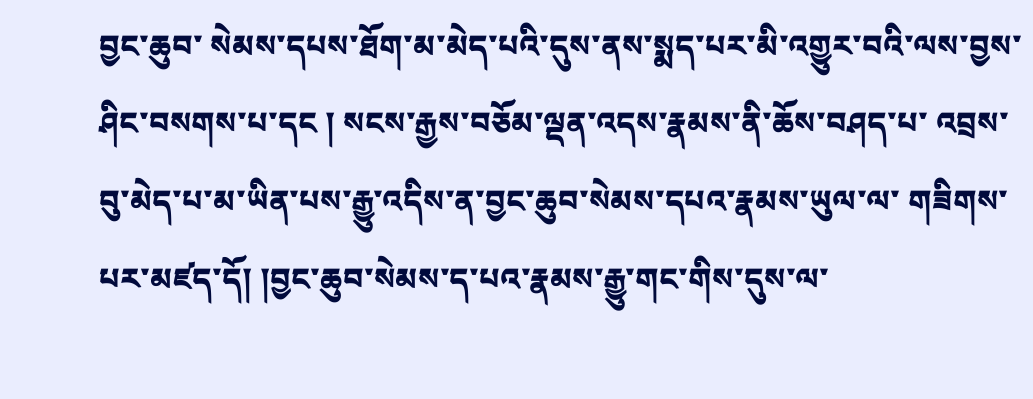བྱང་ཆུབ་ སེམས་དཔས་ཐོག་མ་མེད་པའི་དུས་ནས་སྨད་པར་མི་འགྱུར་བའི་ལས་བྱས་ ཤིང་བསགས་པ་དང ། སངས་རྒྱས་བཅོམ་ལྡན་འདས་རྣམས་ནི་ཆོས་བཤད་པ་ འབྲས་བུ་མེད་པ་མ་ཡིན་པས་རྒྱུ་འདིས་ན་བྱང་ཆུབ་སེམས་དཔའ་རྣམས་ཡུལ་ལ་ གཟིགས་པར་མཛད་དོ། །བྱང་ཆུབ་སེམས་ད་པའ་རྣམས་རྒྱུ་གང་གིས་དུས་ལ་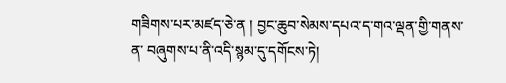གཟིགས་པར་མཛད་ཅེ་ན ། བྱང་ཆུབ་སེམས་དཔའ་ད་གའ་ལྡན་གྱི་གནས་ན་ བཞུགས་པ་ནི་འདི་སྙམ་དུ་དགོངས་ཏེ།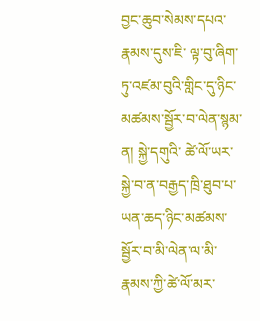བྱང་ཆུབ་སེམས་དཔའ་རྣམས་དུས་ཇི་ ལྟ་བུ་ཞིག་ཏུ་འཛམ་བུའི་གླིང་དུ་ཉིང་མཚམས་སྦྱོར་བ་ལེན་སྙམ་ན། སྐྱེ་དགུའི་ ཚེ་ལོ་ཡར་སྐྱེ་བ་ན་བརྒྱད་ཁྲི་ཐུབ་པ་ཡན་ཆད་ཉིང་མཚམས་སྦྱོར་བ་མི་ལེན་ལ་མི་ རྣམས་ཀྱི་ཚེ་ལོ་མར་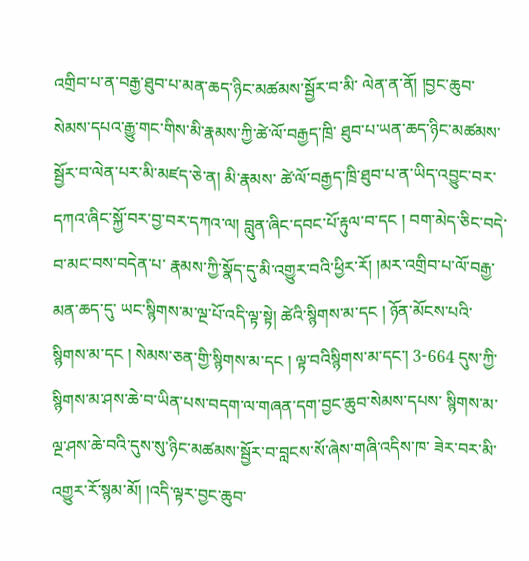འགྲིབ་པ་ན་བརྒྱ་ཐུབ་པ་མན་ཆད་ཉིང་མཚམས་སྦྱོར་བ་མི་ ལེན་ན་ནོ། །བྱང་ཆུབ་སེམས་དཔའ་རྒྱུ་གང་གིས་མི་རྣམས་ཀྱི་ཚེ་ལོ་བརྒྱད་ཁྲི་ ཐུབ་པ་ཡན་ཆད་ཉིང་མཚམས་སྦྱོར་བ་ལེན་པར་མི་མཛད་ཅེ་ན། མི་རྣམས་ ཚེ་ལོ་བརྒྱད་ཁྲི་ཐུབ་པ་ན་ཡིད་འབྱུང་བར་དཀའ་ཞིང་སྐྱོ་བར་བྱ་བར་དཀའ་ལ། བླུན་ཞིང་དབང་པོ་རྟུལ་བ་དང ། བག་མེད་ཅིང་བདེ་བ་མང་བས་བདེན་པ་ རྣམས་ཀྱི་སྣོད་དུ་མི་འགྱུར་བའི་ཕྱིར་རོ། །མར་འགྲིབ་པ་ལོ་བརྒྱ་མན་ཆད་དུ་ ཡང་སྙིགས་མ་ལྔ་པོ་འདི་ལྟ་སྟེ། ཚེའི་སྙིགས་མ་དང ། ཉོན་མོངས་པའི་ སྙིགས་མ་དང ། སེམས་ཅན་གྱི་སྙིགས་མ་དང ། ལྟ་བའིསྙིགས་མ་དང་། 3-664 དུས་ཀྱི་སྙིགས་མ་ཤས་ཆེ་བ་ཡིན་པས་བདག་ལ་གཞན་དག་བྱང་ཆུབ་སེམས་དཔས་ སྙིགས་མ་ལྔ་ཤས་ཆེ་བའི་དུས་སུ་ཉིང་མཚམས་སྦྱོར་བ་བླངས་སོ་ཞེས་གཞི་འདིས་ཁ་ ཟེར་བར་མི་འགྱུར་རོ་སྙམ་མོ། །འདི་ལྟར་བྱང་ཆུབ་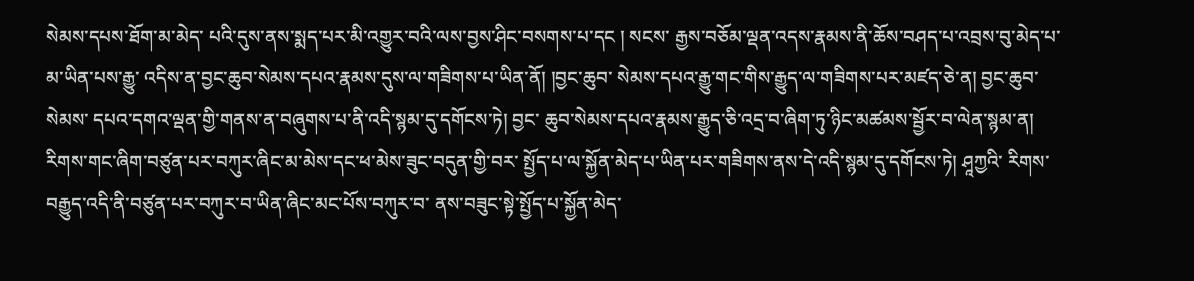སེམས་དཔས་ཐོག་མ་མེད་ པའི་དུས་ནས་སྨད་པར་མི་འགྱུར་བའི་ལས་བྱས་ཤིང་བསགས་པ་དང ། སངས་ རྒྱས་བཅོམ་ལྡན་འདས་རྣམས་ནི་ཆོས་བཤད་པ་འབྲས་བུ་མེད་པ་མ་ཡིན་པས་རྒྱུ་ འདིས་ན་བྱང་ཆུབ་སེམས་དཔའ་རྣམས་དུས་ལ་གཟིགས་པ་ཡིན་ནོ། །བྱང་ཆུབ་ སེམས་དཔའ་རྒྱུ་གང་གིས་རྒྱུད་ལ་གཟིགས་པར་མཛད་ཅེ་ན། བྱང་ཆུབ་སེམས་ དཔའ་དགའ་ལྡན་གྱི་གནས་ན་བཞུགས་པ་ནི་འདི་སྙམ་དུ་དགོངས་ཏེ། བྱང་ ཆུབ་སེམས་དཔའ་རྣམས་རྒྱུད་ཅི་འདྲ་བ་ཞིག་ཏུ་ཉིང་མཚམས་སྦྱོར་བ་ལེན་སྙམ་ན། རིགས་གང་ཞིག་བཙུན་པར་བཀུར་ཞིང་མ་མེས་དང་ཕ་མེས་ཟུང་བདུན་གྱི་བར་ སྤྱོད་པ་ལ་སྐྱོན་མེད་པ་ཡིན་པར་གཟིགས་ནས་དེ་འདི་སྙམ་དུ་དགོངས་ཏེ། ཤཱཀྱའི་ རིགས་བརྒྱུད་འདི་ནི་བཙུན་པར་བཀུར་བ་ཡིན་ཞིང་མང་པོས་བཀུར་བ་ ནས་བཟུང་སྟེ་སྤྱོད་པ་སྐྱོན་མེད་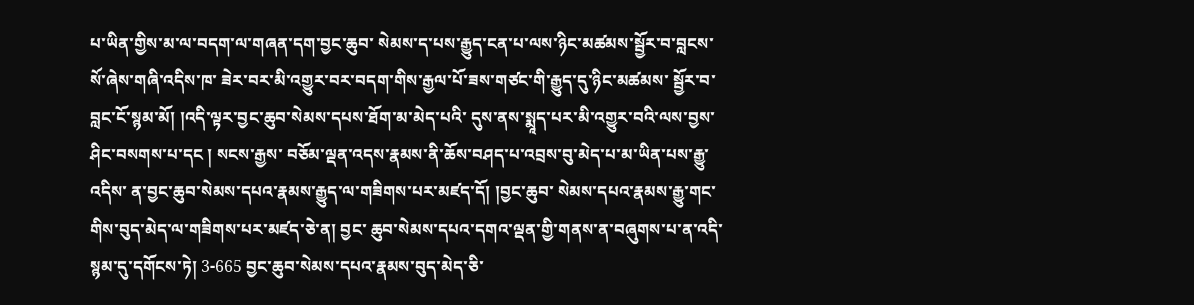པ་ཡིན་གྱིས་མ་ལ་བདག་ལ་གཞན་དག་བྱང་ཆུབ་ སེམས་ད་པས་རྒྱུད་ངན་པ་ལས་ཉིང་མཚམས་སྦྱོར་བ་བླངས་སོ་ཞེས་གཞི་འདིས་ཁ་ ཟེར་བར་མི་འགྱུར་བར་བདག་གིས་རྒྱལ་པོ་ཟས་གཙང་གི་རྒྱུད་དུ་ཉིང་མཚམས་ སྦྱོར་བ་བླང་ངོ་སྙམ་མོ། །འདི་ལྟར་བྱང་ཆུབ་སེམས་དཔས་ཐོག་མ་མེད་པའི་ དུས་ནས་སྨཱད་པར་མི་འགྱུར་བའི་ལས་བྱས་ཤིང་བསགས་པ་དང ། སངས་རྒྱས་ བཅོམ་ལྡན་འདས་རྣམས་ནི་ཆོས་བཤད་པ་འབྲས་བུ་མེད་པ་མ་ཡིན་པས་རྒྱུ་འདིས་ ན་བྱང་ཆུབ་སེམས་དཔའ་རྣམས་རྒྱུད་ལ་གཟིགས་པར་མཛད་དོ། །བྱང་ཆུབ་ སེམས་དཔའ་རྣམས་རྒྱུ་གང་གིས་བུད་མེད་ལ་གཟིགས་པར་མཛད་ཅེ་ན། བྱང་ ཆུབ་སེམས་དཔའ་དགའ་ལྡན་གྱི་གནས་ན་བཞུགས་པ་ན་འདི་སྙམ་དུ་དགོངས་ཏེ། 3-665 བྱང་ཆུབ་སེམས་དཔའ་རྣམས་བུད་མེད་ཅི་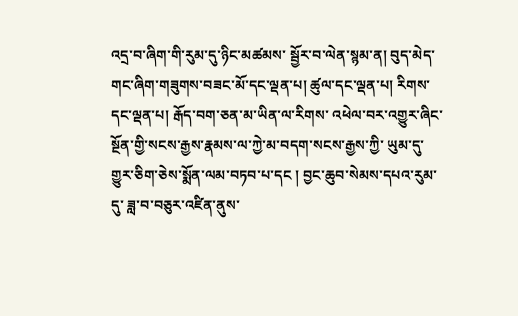འདྲ་བ་ཞིག་གི་རུམ་དུ་ཉིང་མཚམས་ སྦྱོར་བ་ལེན་སྙམ་ན། བུད་མེད་གང་ཞིག་གཟུགས་བཟང་མོ་དང་ལྡན་པ། ཚུལ་དང་ལྡན་པ། རིགས་དང་ལྡན་པ། རྒོད་བག་ཅན་མ་ཡིན་ལ་རིགས་ འཕེལ་བར་འགྱུར་ཞིང་སྔོན་གྱི་སངས་རྒྱས་རྣམས་ལ་ཀྱེ་མ་བདག་སངས་རྒྱས་ཀྱི་ ཡུམ་དུ་གྱུར་ཅིག་ཅེས་སྨོན་ལམ་བཏབ་པ་དང ། བྱང་ཆུབ་སེམས་དཔའ་རུམ་དུ་ ཟླ་བ་བཅུར་འཛིན་ནུས་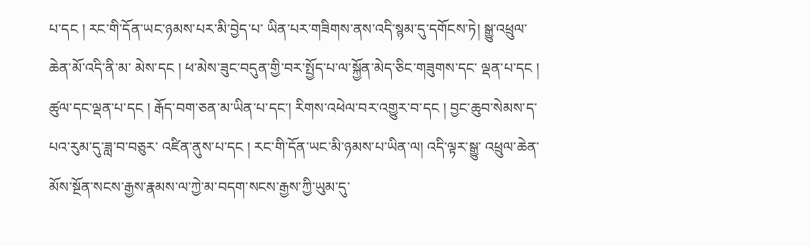པ་དང ། རང་གི་དོན་ཡང་ཉམས་པར་མི་བྱེད་པ་ ཡིན་པར་གཟིགས་ནས་འདི་སྙམ་དུ་དགོངས་ཏེ། སྒྱུ་འཕྲུལ་ཆེན་མོ་འདི་ནི་མ་ མེས་དང ། ཕ་མེས་ཟུང་བདུན་གྱི་བར་སྤྱོད་པ་ལ་སྐྱོན་མེད་ཅིང་གཟུགས་དང་ ལྡན་པ་དང ། ཚུལ་དང་ལྡན་པ་དང ། རྒོད་བག་ཅན་མ་ཡིན་པ་དང་། རིགས་འཕེལ་བར་འགྱུར་བ་དང ། བྱང་ཆུབ་སེམས་ད་པའ་རུམ་དུ་ཟླ་བ་བཅུར་ འཛིན་ནུས་པ་དང ། རང་གི་དོན་ཡང་མི་ཉམས་པ་ཡིན་ལ། འདི་ལྟར་སྒྱུ་ འཕྲུལ་ཆེན་མོས་སྔོན་སངས་རྒྱས་རྣམས་ལ་ཀྱེ་མ་བདག་སངས་རྒྱས་ཀྱི་ཡུམ་དུ་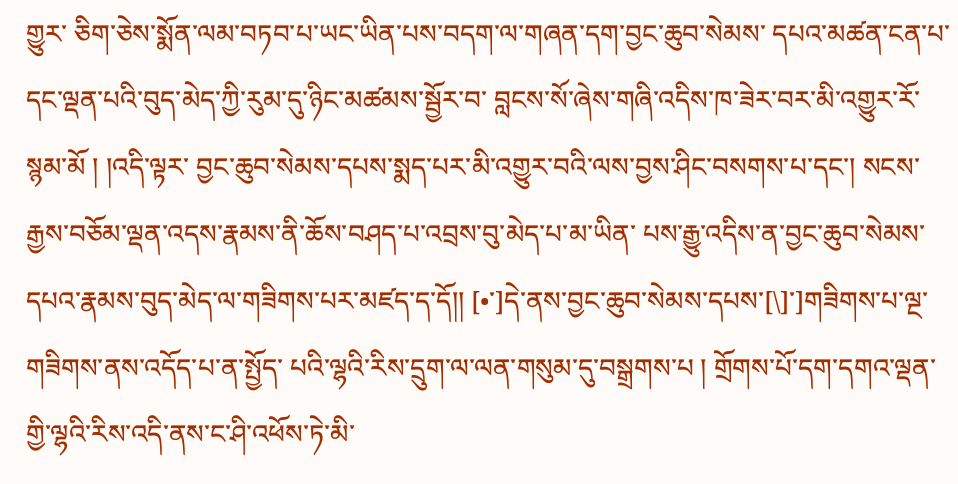གྱུར་ ཅིག་ཅེས་སྨོན་ལམ་བཏབ་པ་ཡང་ཡིན་པས་བདག་ལ་གཞན་དག་བྱང་ཆུབ་སེམས་ དཔའ་མཚན་ངན་པ་དང་ལྡན་པའི་བུད་མེད་ཀྱི་རུམ་དུ་ཉིང་མཚམས་སྦྱོར་བ་ བླངས་སོ་ཞེས་གཞི་འདིས་ཁ་ཟེར་བར་མི་འགྱུར་རོ་སྙམ་མོ ། །འདི་ལྟར་ བྱང་ཆུབ་སེམས་དཔས་སྨད་པར་མི་འགྱུར་བའི་ལས་བྱས་ཤིང་བསགས་པ་དང་། སངས་རྒྱས་བཅོམ་ལྡན་འདས་རྣམས་ནི་ཆོས་བཤད་པ་འབྲས་བུ་མེད་པ་མ་ཡིན་ པས་རྒྱུ་འདིས་ན་བྱང་ཆུབ་སེམས་དཔའ་རྣམས་བུད་མེད་ལ་གཟིགས་པར་མཛད་ད་དོ།། [•་]དེ་ནས་བྱང་ཆུབ་སེམས་དཔས་[\]་]གཟིགས་པ་ལྔ་གཟིགས་ནས་འདོད་པ་ན་སྤྱོད་ པའི་ལྷའི་རིས་དྲུག་ལ་ལན་གསུམ་དུ་བསྒྲགས་པ ། གྲོགས་པོ་དག་དགའ་ལྡན་ གྱི་ལྷའི་རིས་འདི་ནས་ང་ཤི་འཕོས་ཏེ་མི་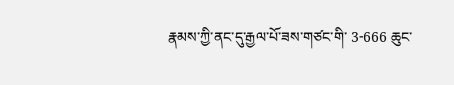རྣམས་ཀྱི་ནང་དུ་རྒྱལ་པོ་ཟས་གཙང་གི་ 3-666 ཆུང་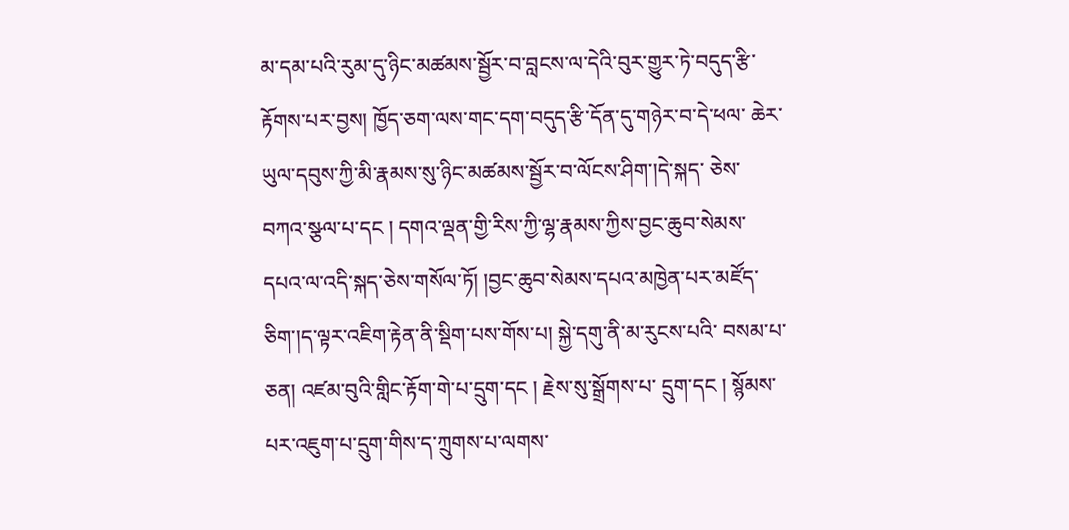མ་དམ་པའི་རུམ་དུ་ཉིང་མཚམས་སྦྱོར་བ་བླངས་ལ་དེའི་བུར་གྱུར་ཏེ་བདུད་རྩི་ རྟོགས་པར་བྱས། ཁྱོད་ཅག་ལས་གང་དག་བདུད་རྩི་དོན་དུ་གཉེར་བ་དེ་ཕལ་ ཆེར་ཡུལ་དབུས་ཀྱི་མི་རྣམས་སུ་ཉིང་མཚམས་སྦྱོར་བ་ལོངས་ཤིག་།དེ་སྐད་ ཅེས་བཀའ་སྩལ་པ་དང ། དགའ་ལྡན་གྱི་རིས་ཀྱི་ལྷ་རྣམས་ཀྱིས་བྱང་ཆུབ་སེམས་ དཔའ་ལ་འདི་སྐད་ཅེས་གསོལ་ཏོ། །བྱང་ཆུབ་སེམས་དཔའ་མཁྱེན་པར་མཛོད་ ཅིག་།ད་ལྟར་འཇིག་རྟེན་ནི་སྡིག་པས་གོས་པ། སྐྱེ་དགུ་ནི་མ་རུངས་པའི་ བསམ་པ་ཅན། འཛམ་བུའི་གླིང་རྟོག་གེ་པ་དྲུག་དང ། རྗེས་སུ་སྒྲོགས་པ་ དྲུག་དང ། སྙོམས་པར་འཇུག་པ་དྲུག་གིས་ད་ཀྲུགས་པ་ལགས་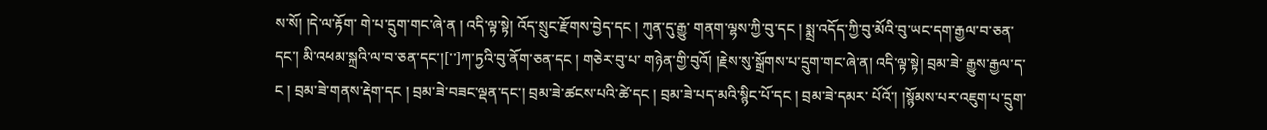ས་སོ། །དེ་ལ་རྟོག་ གེ་པ་དྲུག་གང་ཞེ་ན ། འདི་ལྟ་སྟེ། འོད་སྲུང་རྫོགས་བྱེད་དང ། ཀུན་དུ་རྒྱུ་ གནག་ལྷས་ཀྱི་བུ་དང ། སྨྲ་འདོད་ཀྱི་བུ་མོའི་བུ་ཡང་དག་རྒྱལ་བ་ཅན་དང་། མི་འཕམ་སྐྲའི་ལ་བ་ཅན་དང་།[་་]ཀ་ཏྱའི་བུ་ནོག་ཅན་དང ། གཅེར་བུ་པ་ གཉེན་གྱི་བུའོ། །རྗེས་སུ་སྒྲོགས་པ་དྲུག་གང་ཞེ་ན། འདི་ལྟ་སྟེ། བྲམ་ཟེ་ རྒྱུས་རྒྱལ་ད་ང ། བྲམ་ཟེ་གནས་རྡེག་དང ། བྲམ་ཟེ་བཟང་ལྡན་དང་། བྲམ་ཟེ་ཚངས་པའི་ཚེ་དང ། བྲམ་ཟེ་པད་མའི་སྙིང་པོ་དང ། བྲམ་ཟེ་དམར་ པོའོ་། །སྙོམས་པར་འཇུག་པ་དྲུག་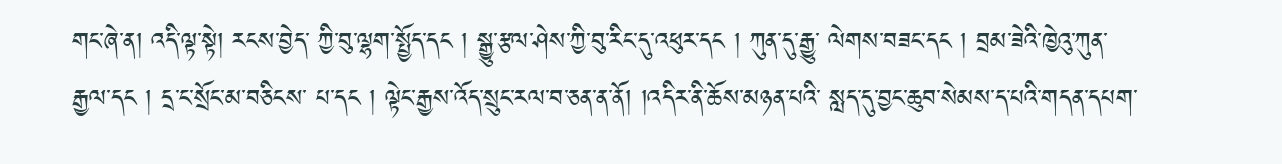གང་ཞེ་ན། འདི་ལྟ་སྟེ། རངས་བྱེད་ ཀྱི་བུ་ལྷག་སྤྱོད་དང ། སྒྱུ་རྩལ་ཤེས་ཀྱི་བུ་རིང་དུ་འཕུར་དང ། ཀུན་དུ་རྒྱུ་ ལེགས་བཟང་དང ། བྲམ་ཟེའི་ཁྱེའུ་ཀུན་རྒྱལ་དང ། དྲ་ང་སྲོང་མ་བཅིངས་ པ་དང ། ལྟེང་རྒྱས་འོད་སྲུང་རལ་བ་ཅན་ན་ནོ། །འདིར་ནི་ཆོས་མཉན་པའི་ སླད་དུ་བྱང་ཆུབ་སེམས་ད་པའི་གདན་དཔག་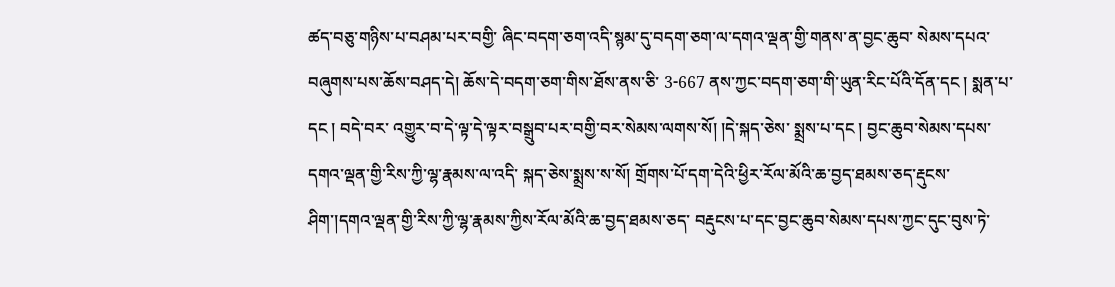ཚད་བཅུ་གཉིས་པ་བཤམ་པར་བགྱི་ ཞིང་བདག་ཅག་འདི་སྙམ་དུ་བདག་ཅག་ལ་དགའ་ལྡན་གྱི་གནས་ན་བྱང་ཆུབ་ སེམས་དཔའ་བཞུགས་པས་ཆོས་བཤད་དེ། ཆོས་དེ་བདག་ཅག་གིས་ཐོས་ནས་ཅི་ 3-667 ནས་ཀྱང་བདག་ཅག་གི་ཡུན་རིང་པོའི་དོན་དང ། སྨན་པ་དང ། བདེ་བར་ འགྱུར་བ་དེ་ལྟ་དེ་ལྟར་བསྒྲུབ་པར་བགྱི་བར་སེམས་ལགས་སོ། །དེ་སྐད་ཅེས་ སྨྲས་པ་དང ། བྱང་ཆུབ་སེམས་དཔས་དགའ་ལྡན་གྱི་རིས་ཀྱི་ལྷ་རྣམས་ལ་འདི་ སྐད་ཅེས་སྨྲས་ས་སོ། གྲོགས་པོ་དག་དེའི་ཕྱིར་རོལ་མོའི་ཆ་བྱད་ཐམས་ཅད་རྡུངས་ ཤིག་།དགའ་ལྡན་གྱི་རིས་ཀྱི་ལྷ་རྣམས་ཀྱིས་རོལ་མོའི་ཆ་བྱད་ཐམས་ཅད་ བརྡུངས་པ་དང་བྱང་ཆུབ་སེམས་དཔས་ཀྱང་དུང་བུས་ཏེ་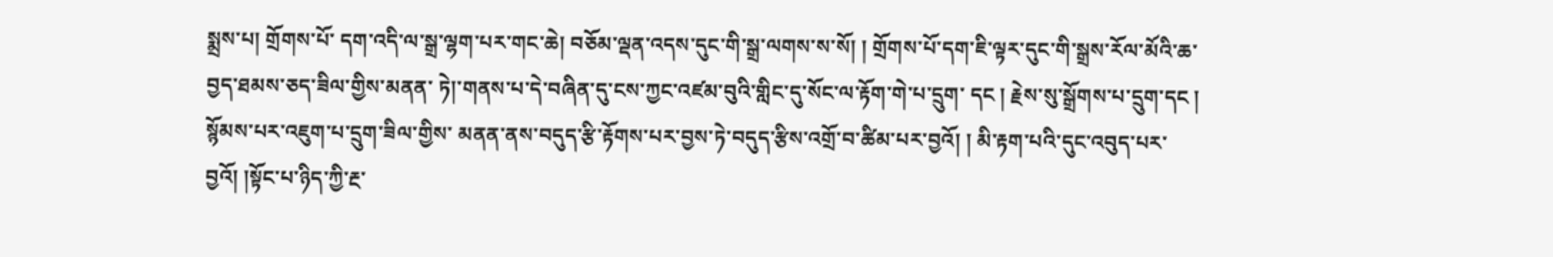སྨྲས་པ། གྲོགས་པོ་ དག་འདི་ལ་སྒྲ་ལྷག་པར་གང་ཆེ། བཅོམ་ལྡན་འདས་དུང་གི་སྒྲ་ལགས་ས་སོ། ། གྲོགས་པོ་དག་ཇི་ལྟར་དུང་གི་སྒྲས་རོལ་མོའི་ཆ་བྱད་ཐམས་ཅད་ཟིལ་གྱིས་མནན་ ཏེ།་གནས་པ་དེ་བཞིན་དུ་ངས་ཀྱང་འཛམ་བུའི་གླིང་དུ་སོང་ལ་རྟོག་གེ་པ་དྲུག་ དང ། རྗེས་སུ་སྒྲོགས་པ་དྲུག་དང ། སྙོམས་པར་འཇུག་པ་དྲུག་ཟིལ་གྱིས་ མནན་ནས་བདུད་རྩི་རྟོགས་པར་བྱས་ཏེ་བདུད་རྩིས་འགྲོ་བ་ཚིམ་པར་བྱའོ། ། མི་རྟག་པའི་དུང་འབུད་པར་བྱའོ། །སྟོང་པ་ཉིད་ཀྱི་རྔ་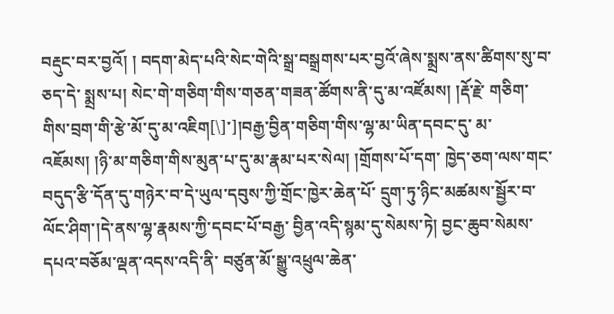བརྡུང་བར་བྱའོ། ། བདག་མེད་པའི་སེང་གེའི་སྒྲ་བསྒྲགས་པར་བྱའོ་ཞེས་སྨྲས་ནས་ཚིགས་སུ་བ་ཅད་དེ་ སྨྲས་པ། སེང་གེ་གཅིག་གིས་གཅན་གཟན་ཚོགས་ནི་དུ་མ་འཛོམས། །རྡོ་རྗེ་ གཅིག་གིས་བྲག་གི་རྩེ་མོ་དུ་མ་འཇིག[\]་]།བརྒྱ་བྱིན་གཅིག་གིས་ལྷ་མ་ཡིན་དབང་དུ་ མ་འཇོམས། །ཉི་མ་གཅིག་གིས་མུན་པ་དུ་མ་རྣམ་པར་སེལ། །གྲོགས་པོ་དག་ ཁྱེད་ཅག་ལས་གང་བདུད་རྩི་དོན་དུ་གཉེར་བ་དེ་ཡུལ་དབུས་ཀྱི་གྲོང་ཁྱེར་ཆེན་པོ་ དྲུག་ཏུ་ཉིང་མཚམས་སྦྱོར་བ་ལོང་ཤིག་།དེ་ནས་ལྷ་རྣམས་ཀྱི་དབང་པོ་བརྒྱ་ བྱིན་འདི་སྙམ་དུ་སེམས་ཏེ། བྱང་ཆུབ་སེམས་དཔའ་བཅོམ་ལྡན་འདས་འདི་ནི་ བཙུན་མོ་སྒྱུ་འཕྲུལ་ཆེན་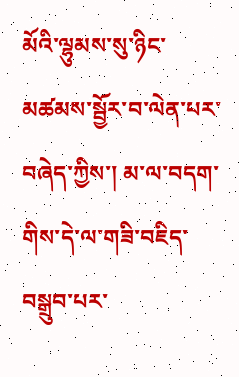མོའི་ལྷུམས་སུ་ཉིང་མཚམས་སྦྱོར་བ་ལེན་པར་བཞེད་ཀྱིས་། མ་ལ་བདག་གིས་དེ་ལ་གཟི་བཇིད་བསྒྲུབ་པར་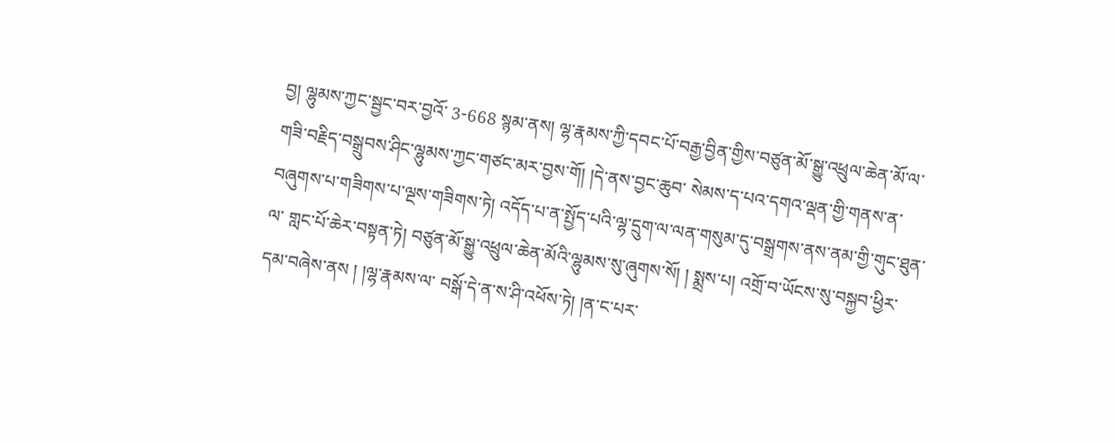བྱ། ལྷུམས་ཀྱང་སྦྱང་བར་བྱའོ་ 3-668 སྙམ་ནས། ལྷ་རྣམས་ཀྱི་དབང་པོ་བརྒྱ་བྱིན་གྱིས་བཙུན་མོ་སྒྱུ་འཕྲུལ་ཆེན་མོ་ལ་ གཟི་བརྗིད་བསྒྲུབས་ཤིང་ལྷུམས་ཀྱང་གཙང་མར་བྱས་གོ། །དེ་ནས་བྱང་ཆུབ་ སེམས་ད་པའ་དགའ་ལྡན་གྱི་གནས་ན་བཞུགས་པ་གཟིགས་པ་ལྔས་གཟིགས་ཏེ། འདོད་པ་ན་སྤྱོད་པའི་ལྷ་དྲུག་ལ་ལན་གསུམ་དུ་བསྒྲགས་ནས་ནམ་གྱི་གུང་ཐུན་ལ་ གླང་པོ་ཆེར་བསྟན་ཏེ། བཙུན་མོ་སྒྱུ་འཕྲུལ་ཆེན་མོའི་ལྷུམས་སུ་ཞུགས་སོ། ། སྨྲས་པ། འགྲོ་བ་ཡོངས་སུ་བསྐྱབ་ཕྱིར་དམ་བཞེས་ནས ། །ལྷ་རྣམས་ལ་ བསྒོ་དེ་ན་ས་ཤི་འཕོས་ཏེ། །ན་ང་པར་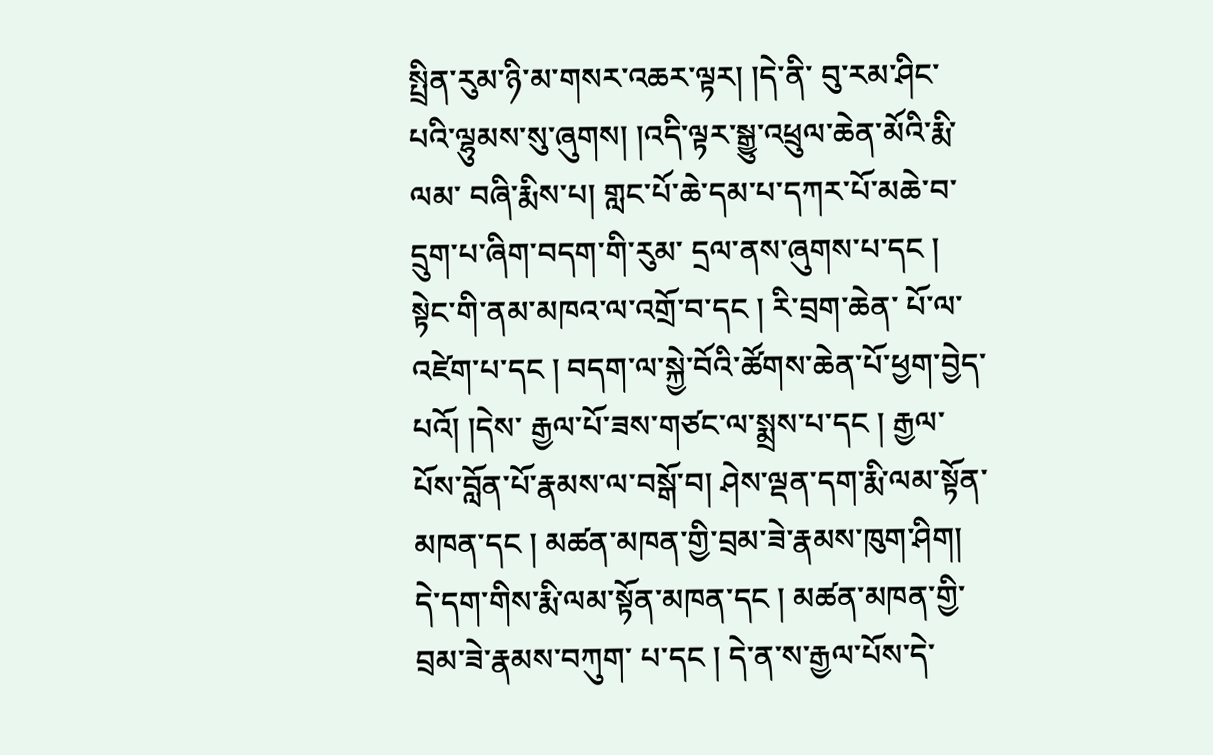སྤྲིན་རུམ་ཉི་མ་གསར་འཆར་ལྟར། །དེ་ནི་ བུ་རམ་ཤིང་པའི་ལྷུམས་སུ་ཞུགས། །འདི་ལྟར་སྒྱུ་འཕྲུལ་ཆེན་མོའི་རྨི་ལམ་ བཞི་རྨིས་པ། གླང་པོ་ཆེ་དམ་པ་དཀར་པོ་མཆེ་བ་དྲུག་པ་ཞིག་བདག་གི་རུམ་ དྲལ་ནས་ཞུགས་པ་དང ། སྟེང་གི་ནམ་མཁའ་ལ་འགྲོ་བ་དང ། རི་བྲག་ཆེན་ པོ་ལ་འཛེག་པ་དང ། བདག་ལ་སྐྱེ་བོའི་ཚོགས་ཆེན་པོ་ཕྱག་བྱེད་པའོ། །དེས་ རྒྱལ་པོ་ཟས་གཙང་ལ་སྨྲས་པ་དང ། རྒྱལ་པོས་བློན་པོ་རྣམས་ལ་བསྒོ་བ། ཤེས་ལྡན་དག་རྨི་ལམ་སྟོན་མཁན་དང ། མཚན་མཁན་གྱི་བྲམ་ཟེ་རྣམས་ཁུག་ཤིག། དེ་དག་གིས་རྨི་ལམ་སྟོན་མཁན་དང ། མཚན་མཁན་གྱི་བྲམ་ཟེ་རྣམས་བཀུག་ པ་དང ། དེ་ན་ས་རྒྱལ་པོས་དེ་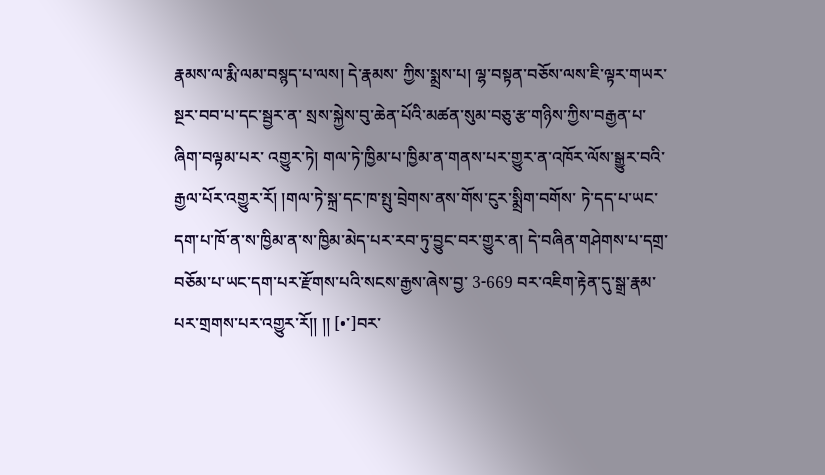རྣམས་ལ་རྨི་ལམ་བསྙད་པ་ལས། དེ་རྣམས་ ཀྱིས་སྨྲས་པ། ལྷ་བསྟན་བཅོས་ལས་ཇི་ལྟར་གཡར་སྔར་བབ་པ་དང་སྦྱར་ན་ སྲས་སྐྱེས་བུ་ཆེན་པོའི་མཚན་སུམ་བཅུ་རྩ་གཉིས་ཀྱིས་བརྒྱན་པ་ཞིག་བལྟམ་པར་ འགྱུར་ཏེ། གལ་ཏེ་ཁྱིམ་པ་ཁྱིམ་ན་གནས་པར་གྱུར་ན་འཁོར་ལོས་སྒྱུར་བའི་ རྒྱལ་པོར་འགྱུར་རོ། །གལ་ཏེ་སྐྲ་དང་ཁ་སྤུ་བྲེགས་ནས་གོས་ངུར་སྨྲིག་བགོས་ ཏེ་དད་པ་ཡང་དག་པ་ཁོ་ན་ས་ཁྱིམ་ན་ས་ཁྱིམ་མེད་པར་རབ་ཏུ་བྱུང་བར་གྱུར་ན། དེ་བཞིན་གཤེགས་པ་དགྲ་བཅོམ་པ་ཡང་དག་པར་རྫོགས་པའི་སངས་རྒྱས་ཞེས་བྱ་ 3-669 བར་འཇིག་རྟེན་དུ་སྒྲ་རྣམ་པར་གྲགས་པར་འགྱུར་རོ།། །། [•་]བར་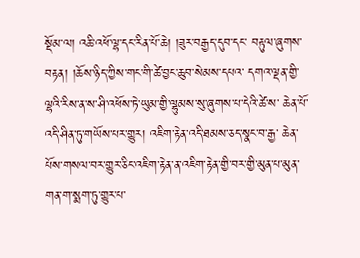སྡོམ་ལ། འཆི་འཕོ་ལྷ་དང་རིན་པོ་ཆེ། །ཟུར་བརྒྱད་དུབ་དང་ བརྟུལ་ཞུགས་བརྟན། །ཆོས་ཉིད་ཀྱིས་གང་གི་ཚེ་བྱང་ཆུབ་སེམས་དཔའ་ དགའ་ལྡན་གྱི་ལྷའི་རིས་ན་ས་ཤི་འཕོས་ཏེ་ཡུམ་གྱི་ལྷུམས་སུ་ཞུགས་པ་དེའི་ཚེ་ས་ ཆེན་པོ་འདི་ཤིན་ཏུ་གཡོས་པར་གྱུར། འཇིག་རྟེན་འདི་ཐམས་ཅད་སྣང་བ་རྒྱ་ ཆེན་པོས་གསལ་བར་གྱུར་ཅིང་འཇིག་རྟེན་ན་འཇིག་རྟེན་གྱི་བར་གྱི་མུན་པ་མུན་ གན་ག་སྨག་ཏུ་གྱུར་པ་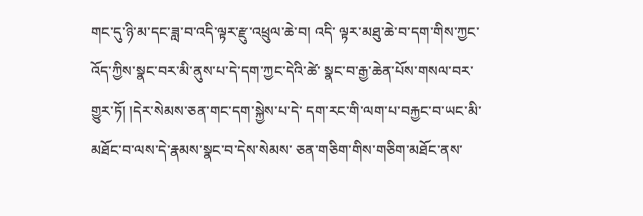གང་དུ་ཉི་མ་དང་ཟླ་བ་འདི་ལྟར་རྫུ་འཕྲུལ་ཆེ་བ། འདི་ ལྟར་མཐུ་ཆེ་བ་དག་གིས་ཀྱང་འོད་ཀྱིས་སྣང་བར་མི་ནུས་པ་དེ་དག་ཀྱང་དེའི་ཚེ་ སྣང་བ་རྒྱ་ཆེན་པོས་གསལ་བར་གྱུར་ཏོ། །དེར་སེམས་ཅན་གང་དག་སྐྱེས་པ་དེ་ དག་རང་གི་ལག་པ་བརྐྱང་བ་ཡང་མི་མཐོང་བ་ལས་དེ་རྣམས་སྣང་བ་དེས་སེམས་ ཅན་གཅིག་གིས་གཅིག་མཐོང་ནས་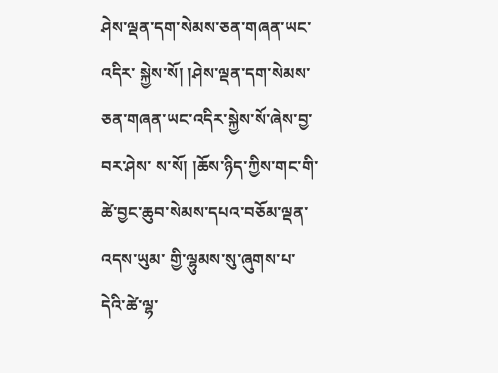ཤེས་ལྡན་དག་སེམས་ཅན་གཞན་ཡང་འདིར་ སྐྱེས་སོ། །ཤེས་ལྡན་དག་སེམས་ཅན་གཞན་ཡང་འདིར་སྐྱེས་སོ་ཞེས་བྱ་བར་ཤེས་ ས་སོ། །ཆོས་ཉིད་ཀྱིས་གང་གི་ཚེ་བྱང་ཆུབ་སེམས་དཔའ་བཅོམ་ལྡན་འདས་ཡུམ་ གྱི་ལྷུམས་སུ་ཞུགས་པ་དེའི་ཚེ་ལྷ་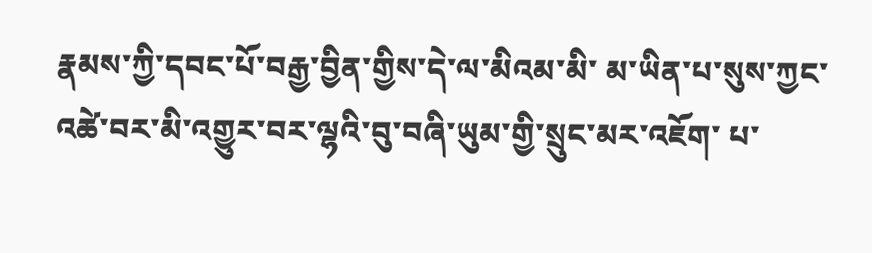རྣམས་ཀྱི་དབང་པོ་བརྒྱ་བྱིན་གྱིས་དེ་ལ་མིའམ་མི་ མ་ཡིན་པ་སུས་ཀྱང་འཚེ་བར་མི་འགྱུར་བར་ལྷའི་བུ་བཞི་ཡུམ་གྱི་སྲུང་མར་འཇོག་ པ་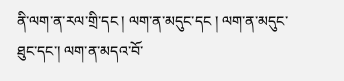ནི་ལག་ན་རལ་གྲི་དང ། ལག་ན་མདུང་དང ། ལག་ན་མདུང་ཐུང་དང་། ལག་ན་མདའ་བོ་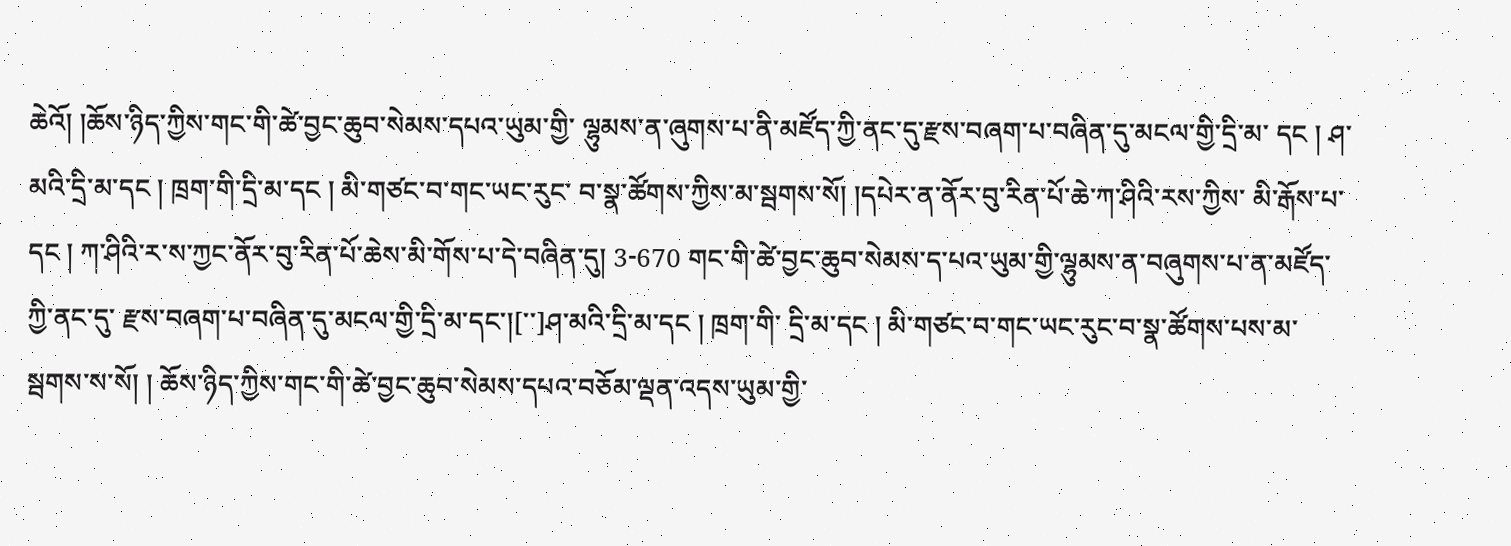ཆེའོ། །ཆོས་ཉིད་ཀྱིས་གང་གི་ཚེ་བྱང་ཆུབ་སེམས་དཔའ་ཡུམ་གྱི་ ལྷུམས་ན་ཞུགས་པ་ནི་མཛོད་ཀྱི་ནང་དུ་རྫས་བཞག་པ་བཞིན་དུ་མངལ་གྱི་དྲི་མ་ དང ། ཤ་མའི་དྲི་མ་དང ། ཁྲག་གི་དྲི་མ་དང ། མི་གཙང་བ་གང་ཡང་རུང་ བ་སྣ་ཚོགས་ཀྱིས་མ་སྦགས་སོ། །དཔེར་ན་ནོར་བུ་རིན་པོ་ཆེ་ཀ་ཤིའི་རས་ཀྱིས་ མི་རྒོས་པ་དང ། ཀ་ཤིའི་ར་ས་ཀྱང་ནོར་བུ་རིན་པོ་ཆེས་མི་གོས་པ་དེ་བཞིན་དུ། 3-670 གང་གི་ཚེ་བྱང་ཆུབ་སེམས་ད་པའ་ཡུམ་གྱི་ལྷུམས་ན་བཞུགས་པ་ན་མཛོད་ཀྱི་ནང་དུ་ རྫས་བཞག་པ་བཞིན་དུ་མངལ་གྱི་དྲི་མ་དང་།[་་]ཤ་མའི་དྲི་མ་དང ། ཁྲག་གི་ དྲི་མ་དང ། མི་གཙང་བ་གང་ཡང་རུང་བ་སྣ་ཚོགས་པས་མ་སྦགས་ས་སོ། ། ཆོས་ཉིད་ཀྱིས་གང་གི་ཚེ་བྱང་ཆུབ་སེམས་དཔའ་བཅོམ་ལྡན་འདས་ཡུམ་གྱི་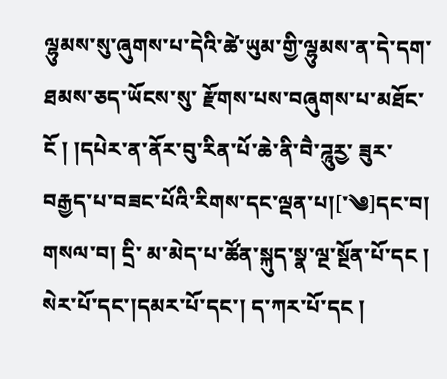ལྷུམས་སུ་ཞུགས་པ་དེའི་ཚེ་ཡུམ་གྱི་ལྷུམས་ན་དེ་དག་ཐམས་ཅད་ཡོངས་སུ་ རྫོགས་པས་བཞུགས་པ་མཐོང་ངོ ། །དཔེར་ན་ནོར་བུ་རིན་པོ་ཆེ་ནི་བཻ་ཌཱུརྱ་ ཟུར་བརྒྱད་པ་བཟང་པོའི་རིགས་དང་ལྡན་པ།[་༄]དང་བ། གསལ་བ། དྲི་ མ་མེད་པ་ཚོན་སྐུད་སྣ་ལྔ་སྔོན་པོ་དང ། སེར་པོ་དང་།དམར་པོ་དང་། ད་ཀར་པོ་དང །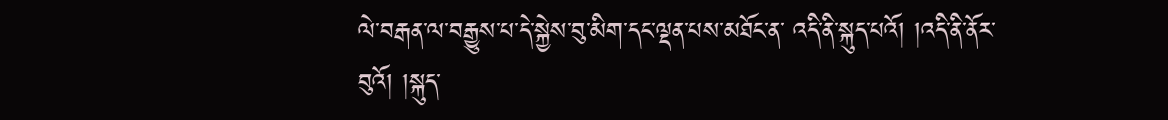ལེ་བརྒན་ལ་བརྒྱུས་པ་དེ་སྐྱེས་བུ་མིག་དང་ལྡན་པས་མཐོང་ན་ འདི་ནི་སྐུད་པའོ། །འདི་ནི་ནོར་བུའོ། །སྐུད་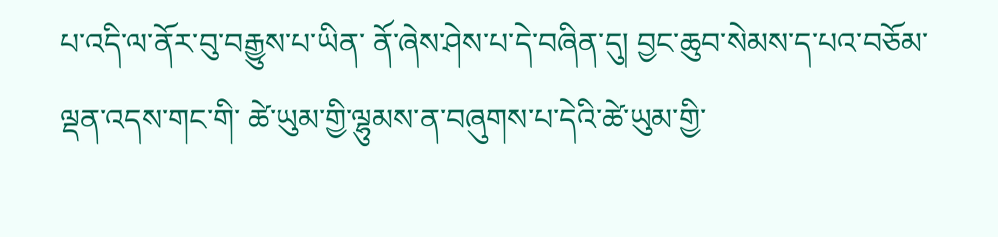པ་འདི་ལ་ནོར་བུ་བརྒྱུས་པ་ཡིན་ ནོ་ཞེས་ཤེས་པ་དེ་བཞིན་དུ། བྱང་ཆུབ་སེམས་ད་པའ་བཅོམ་ལྡན་འདས་གང་གི་ ཚེ་ཡུམ་གྱི་ལྷུམས་ན་བཞུགས་པ་དེའི་ཚེ་ཡུམ་གྱི་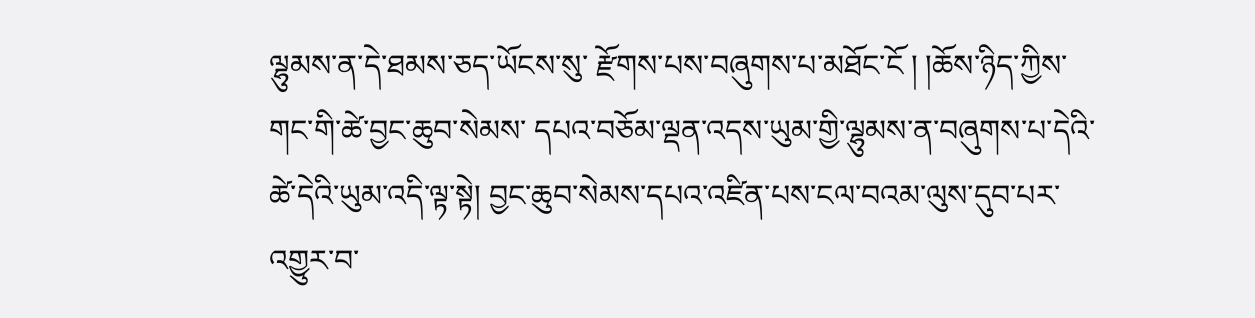ལྷུམས་ན་དེ་ཐམས་ཅད་ཡོངས་སུ་ རྫོགས་པས་བཞུགས་པ་མཐོང་ངོ ། །ཆོས་ཉིད་ཀྱིས་གང་གི་ཚེ་བྱང་ཆུབ་སེམས་ དཔའ་བཅོམ་ལྡན་འདས་ཡུམ་གྱི་ལྷུམས་ན་བཞུགས་པ་དེའི་ཚེ་དེའི་ཡུམ་འདི་ལྟ་སྟེ། བྱང་ཆུབ་སེམས་དཔའ་འཛིན་པས་ངལ་བའམ་ལུས་དུབ་པར་འགྱུར་བ་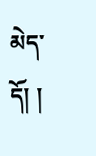མེད་དོ། །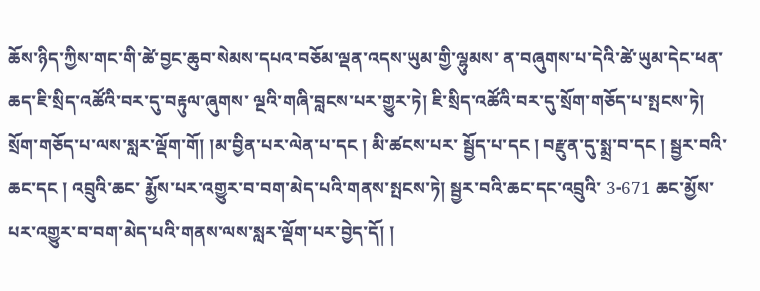ཆོས་ཉིད་ཀྱིས་གང་གི་ཚེ་བྱང་ཆུབ་སེམས་དཔའ་བཅོམ་ལྡན་འདས་ཡུམ་གྱི་ལྷུམས་ ན་བཞུགས་པ་དེའི་ཚེ་ཡུམ་དེང་ཕན་ཆད་ཇི་སྲིད་འཚོའི་བར་དུ་བརྟུལ་ཞུགས་ ལྔའི་གཞི་བླངས་པར་གྱུར་ཏེ། ཇི་སྲིད་འཚོའི་བར་དུ་སྲོག་གཅོད་པ་སྤངས་ཏེ། སྲོག་གཅོད་པ་ལས་སླར་ལྡོག་གོ། །མ་བྱིན་པར་ལེན་པ་དང ། མི་ཚངས་པར་ སྦྱོད་པ་དང ། བརྫུན་དུ་སྨྲ་བ་དང ། སྦྱར་བའི་ཆང་དང ། འབྲུའི་ཆང་ རྨྱོས་པར་འགྱུར་བ་བག་མེད་པའི་གནས་སྤངས་ཏེ། སྦྱར་བའི་ཆང་དང་འབྲུའི་ 3-671 ཆང་མྱོས་པར་འགྱུར་བ་བག་མེད་པའི་གནས་ལས་སླར་ལྡོག་པར་བྱེད་དོ། །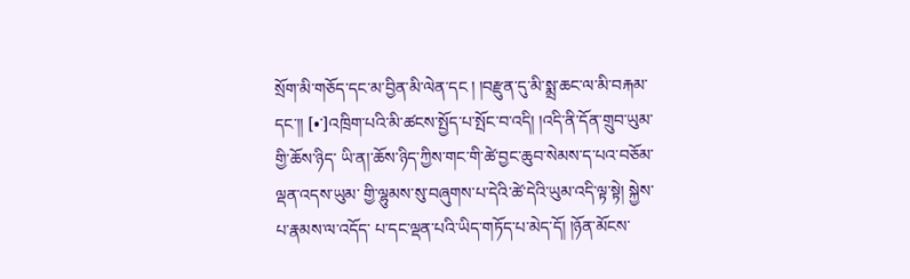སྲོག་མི་གཅོད་དང་མ་བྱིན་མི་ལེན་དང ། །བརྫུན་དུ་མི་སྨྲ་ཆང་ལ་མི་བརྐམ་དང་།། [•་]འཁྲིག་པའི་མི་ཚངས་སྤྱོད་པ་སྤོང་བ་འདི། །འདི་ནི་དོན་གྲུབ་ཡུམ་གྱི་ཆོས་ཉིད་ ཡི་ན།་ཆོས་ཉིད་ཀྱིས་གང་གི་ཚེ་བྱང་ཆུབ་སེམས་ད་པའ་བཅོམ་ལྡན་འདས་ཡུམ་ གྱི་ལྷུམས་སུ་བཞུགས་པ་དེའི་ཚེ་དེའི་ཡུམ་འདི་ལྟ་སྟེ། སྐྱེས་པ་རྣམས་ལ་འདོད་ པ་དང་ལྡན་པའི་ཡིད་གཏོད་པ་མེད་དོ། །ཉོན་མོངས་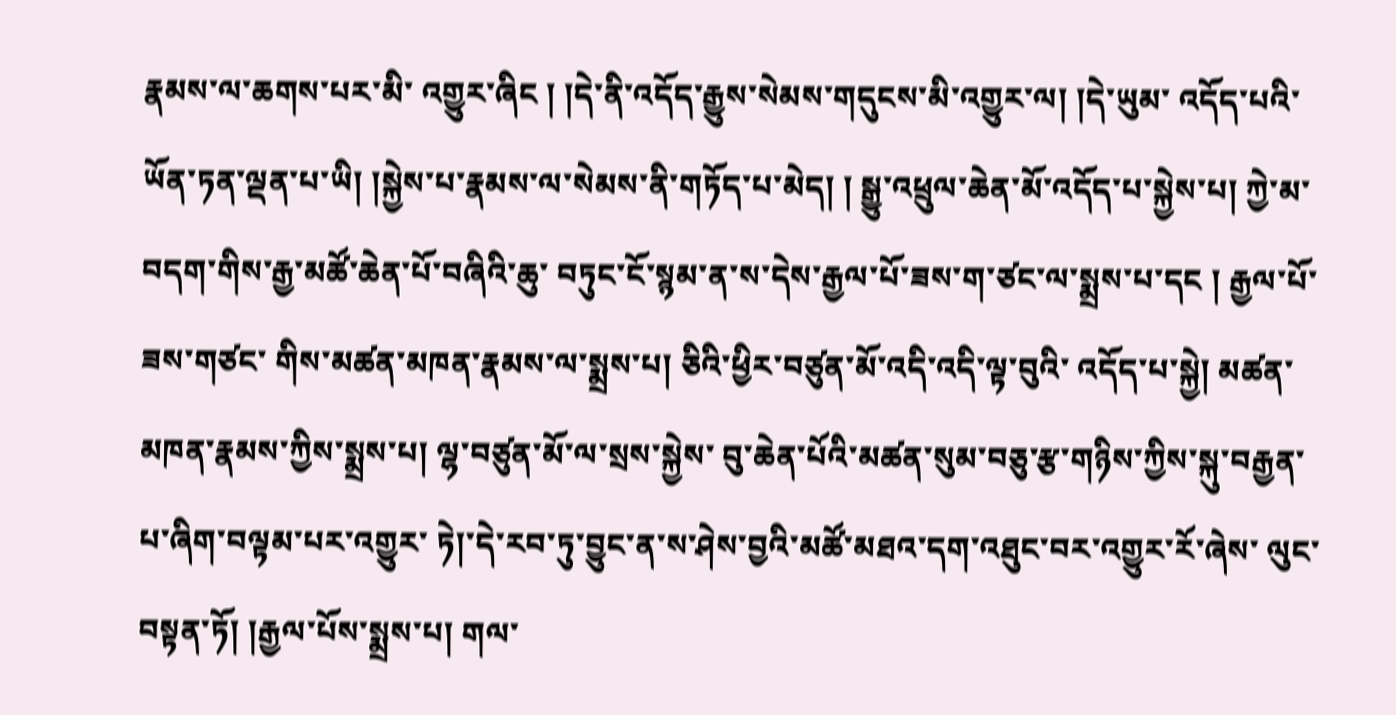རྣམས་ལ་ཆགས་པར་མི་ འགྱུར་ཞིང ། །དེ་ནི་འདོད་རྒྱུས་སེམས་གདུངས་མི་འགྱུར་ལ། །དེ་ཡུམ་ འདོད་པའི་ཡོན་ཏན་ལྡན་པ་ཡི། །སྐྱེས་པ་རྣམས་ལ་སེམས་ནི་གཏོད་པ་མེད། ། སྒྱུ་འཕྲུལ་ཆེན་མོ་འདོད་པ་སྐྱེས་པ། ཀྱེ་མ་བདག་གིས་རྒྱ་མཚོ་ཆེན་པོ་བཞིའི་ཆུ་ བཏུང་ངོ་སྙམ་ན་ས་དེས་རྒྱལ་པོ་ཟས་ག་ཙང་ལ་སྨྲས་པ་དང ། རྒྱལ་པོ་ཟས་གཙང་ གིས་མཚན་མཁན་རྣམས་ལ་སྨྲས་པ། ཅིའི་ཕྱིར་བཙུན་མོ་འདི་འདི་ལྟ་བུའི་ འདོད་པ་སྐྱེ། མཚན་མཁན་རྣམས་ཀྱིས་སྨྲས་པ། ལྷ་བཙུན་མོ་ལ་སྲས་སྐྱེས་ བུ་ཆེན་པོའི་མཚན་སུམ་བཅུ་རྩ་གཉིས་ཀྱིས་སྐུ་བརྒྱན་པ་ཞིག་བལྟམ་པར་འགྱུར་ ཏེ།་དེ་རབ་ཏུ་བྱུང་ན་ས་ཤེས་བྱའི་མཚོ་མཐའ་དག་འཐུང་བར་འགྱུར་རོ་ཞེས་ ལུང་བསྟན་ཏོ། །རྒྱལ་པོས་སྨྲས་པ། གལ་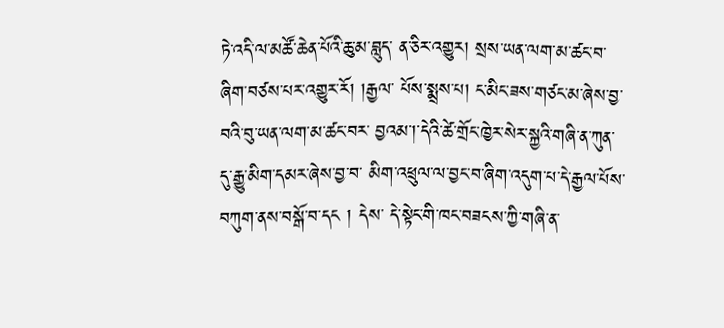ཏེ་འདི་ལ་མཚོ་ཆེན་པོའི་ཆུ་མ་བླུད་ ན་ཅིར་འགྱུར། སྲས་ཡན་ལག་མ་ཚང་བ་ཞིག་བཙས་པར་འགྱུར་རོ། །རྒྱལ་ པོས་སྨྲས་པ། ང་མིང་ཟས་གཙང་མ་ཞེས་བྱ་བའི་བུ་ཡན་ལག་མ་ཚང་བར་ བྱའམ་།་དེའི་ཚེ་གྲོང་ཁྱེར་སེར་སྐྱའི་གཞི་ན་ཀུན་དུ་རྒྱུ་མིག་དམར་ཞེས་བྱ་བ་ མིག་འཕྲུལ་ལ་བྱང་བ་ཞིག་འདུག་པ་དེ་རྒྱལ་པོས་བཀུག་ནས་བསྒོ་བ་དང ། དེས་ དེ་སྟེང་གི་ཁང་བཟངས་ཀྱི་གཞི་ན་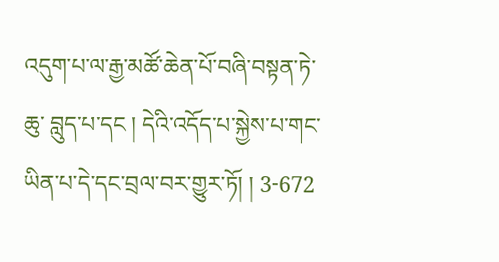འདུག་པ་ལ་རྒྱ་མཚོ་ཆེན་པོ་བཞི་བསྟན་ཏེ་ཆུ་ བླུད་པ་དང ། དེའི་འདོད་པ་སྐྱེས་པ་གང་ཡིན་པ་དེ་དང་བྲལ་བར་གྱུར་ཏོ། ། 3-672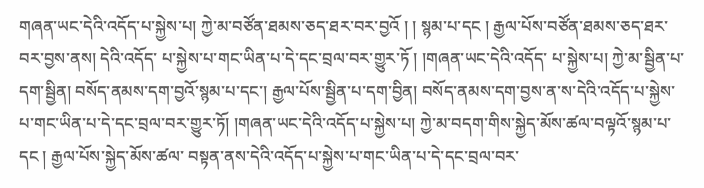གཞན་ཡང་དེའི་འདོད་པ་སྐྱེས་པ། ཀྱེ་མ་བཙོན་ཐམས་ཅད་ཐར་བར་བྱའོ ། ། སྙམ་པ་དང ། རྒྱལ་པོས་བཙོན་ཐམས་ཅད་ཐར་བར་བྱས་ནས། དེའི་འདོད་ པ་སྐྱེས་པ་གང་ཡིན་པ་དེ་དང་བྲལ་བར་གྱུར་ཏོ ། །གཞན་ཡང་དེའི་འདོད་ པ་སྐྱེས་པ། ཀྱེ་མ་སྦྱིན་པ་དག་སྦྱིན། བསོད་ནམས་དག་བྱའོ་སྙམ་པ་དང་། རྒྱལ་པོས་སྦྱིན་པ་དག་བྱིན། བསོད་ནམས་དག་བྱས་ན་ས་དེའི་འདོད་པ་སྐྱེས་ པ་གང་ཡིན་པ་དེ་དང་བྲལ་བར་གྱུར་ཏོ། །གཞན་ཡང་དེའི་འདོད་པ་སྐྱེས་པ། ཀྱེ་མ་བདག་གིས་སྐྱེད་མོས་ཚལ་བལྟའོ་སྙམ་པ་དང ། རྒྱལ་པོས་སྐྱེད་མོས་ཚལ་ བསྟན་ནས་དེའི་འདོད་པ་སྐྱེས་པ་གང་ཡིན་པ་དེ་དང་བྲལ་བར་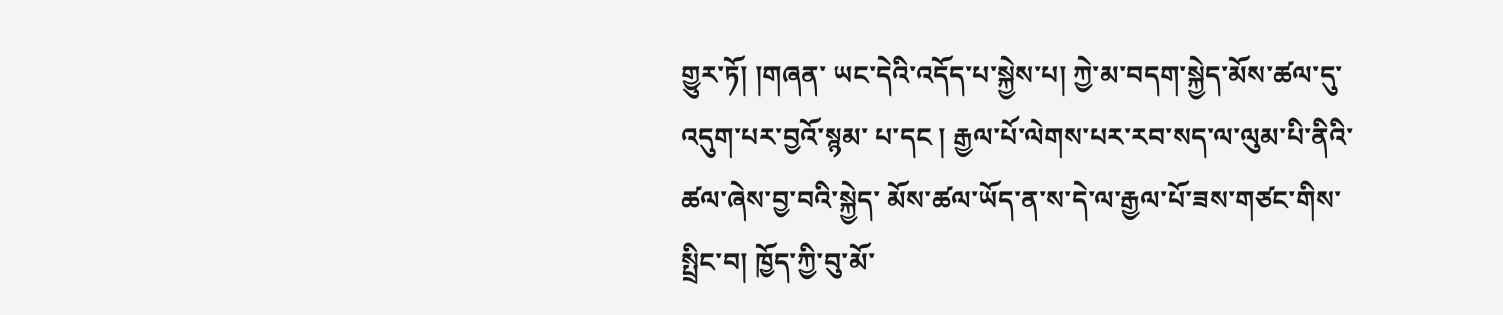གྱུར་ཏོ། །གཞན་ ཡང་དེའི་འདོད་པ་སྐྱེས་པ། ཀྱེ་མ་བདག་སྐྱེད་མོས་ཚལ་དུ་འདུག་པར་བྱའོ་སྙམ་ པ་དང ། རྒྱལ་པོ་ལེགས་པར་རབ་སད་ལ་ལུམ་པི་ནིའི་ཚལ་ཞེས་བྱ་བའི་སྐྱེད་ མོས་ཚལ་ཡོད་ན་ས་དེ་ལ་རྒྱལ་པོ་ཟས་གཙང་གིས་སྤྲིང་བ། ཁྱོད་ཀྱི་བུ་མོ་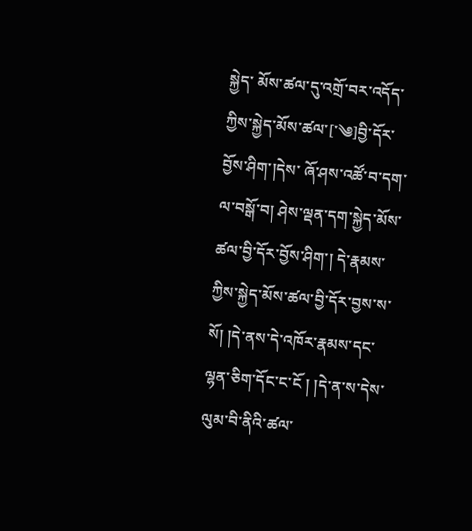སྐྱེད་ མོས་ཚལ་དུ་འགྲོ་བར་འདོད་ཀྱིས་སྐྱེད་མོས་ཚལ་[་༄]བྱི་དོར་བྱོས་ཤིག་།དེས་ ཞོ་ཤས་འཚོ་བ་དག་ལ་བསྒོ་བ། ཤེས་ལྡན་དག་སྐྱེད་མོས་ཚལ་བྱི་དོར་བྱོས་ཤིག་། དེ་རྣམས་ཀྱིས་སྐྱེད་མོས་ཚལ་བྱི་དོར་བྱས་ས་སོ། །དེ་ནས་དེ་འཁོར་རྣམས་དང་ ལྷན་ཅིག་དོང་ང་ངོ ། །དེ་ན་ས་དེས་ལུམ་བི་ནིའི་ཚལ་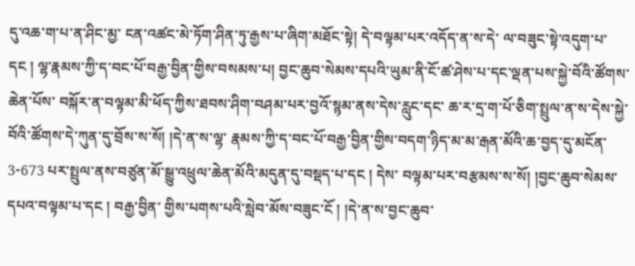དུ་འཆ་ག་པ་ན་ཤིང་མྱ་ ངན་འཚང་མེ་ཏོག་ཤིན་ཏུ་རྒྱས་པ་ཞིག་མཐོང་སྟེ། དེ་བལྟམ་པར་འདོད་ན་ས་དེ་ ལ་བཟུང་སྟེ་འདུག་པ་དང ། ལྷ་རྣམས་ཀྱི་ད་བང་པོ་བརྒྱ་བྱིན་གྱིས་བསམས་པ། བྱང་ཆུབ་སེམས་དཔའི་ཡུམ་ནི་ངོ་ཚ་ཤེས་པ་དང་ལྡན་པས་སྐྱེ་བོའི་ཚོགས་ཆེན་པོས་ བསྐོར་ན་བལྟམ་མི་ཕོད་ཀྱིས་ཐབས་ཤིག་བཤམ་པར་བྱའོ་སྙམ་ནས་དེས་རླུང་དང་ ཆ་ར་དྲ་ག་པོ་ཅིག་སྤྲུལ་ན་ས་དེས་སྐྱེ་བོའི་ཚོགས་དེ་ཀུན་དུ་བྲོས་ས་སོ། །དེ་ན་ས་ལྷ་ རྣམས་ཀྱི་ད་བང་པོ་བརྒྱ་བྱིན་གྱིས་བདག་ཉིད་མ་མ་རྒན་མོའི་ཆ་བྱད་དུ་མངོན་ 3-673 པར་སྤྲུལ་ནས་བཙུན་མོ་སྒྱུ་འཕྲུལ་ཆེན་མོའི་མདུན་དུ་བསྡད་པ་དང ། དེས་ བལྟམ་པར་བརྩམས་ས་སོ། །བྱང་ཆུབ་སེམས་དཔའ་བལྟམ་པ་དང ། བརྒྱ་བྱིན་ གྱིས་པགས་པའི་སླེབ་མོས་བཟུང་ངོ ། །དེ་ན་ས་བྱང་ཆུབ་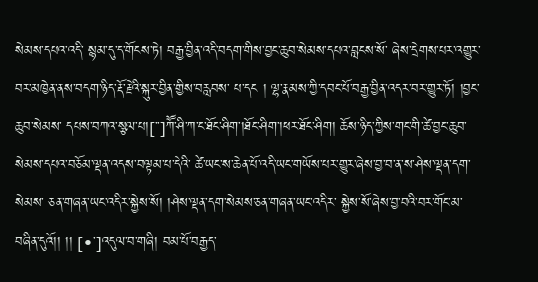སེམས་དཔའ་འདི་ སྙམ་དུ་ད་གོངས་ཏེ། བརྒྱ་བྱིན་འདི་བདག་གིས་བྱང་ཆུབ་སེམས་དཔའ་བླངས་སོ་ ཞེས་དྲེགས་པར་འགྱུར་བར་མཁྱེན་ནས་བདག་ཉིད་རྡོ་རྗེའི་སྐུར་བྱིན་གྱིས་བརླབས་ པ་དང ། ལྷ་རྣམས་ཀྱི་དབང་པོ་བརྒྱ་བྱིན་འདར་བར་གྱུར་ཏོ། །བྱང་ཆུབ་སེམས་ དཔས་བཀའ་སྩལ་པ།[་་]ཀཽ་ཤི་ཀ་ང་ཐོང་ཤིག་།ཐོང་ཤིག་།ཕར་ཐོང་ཤིག། ཆོས་ཉིད་ཀྱིས་གང་གི་ཚེ་བྱང་ཆུབ་སེམས་དཔའ་བཅོམ་ལྡན་འདས་བལྟམ་པ་དེའི་ ཚེ་ཡང་ས་ཆེན་པོ་འདི་ཡང་གཡོས་པར་གྱུར་ཞེས་བྱ་བ་ན་ས་ཤེས་ལྡན་དག་སེམས་ ཅན་གཞན་ཡང་འདིར་སྐྱེས་སོ། །ཤེས་ལྡན་དག་སེམས་ཅན་གཞན་ཡང་འདིར་ སྐྱེས་སོ་ཞེས་བྱ་བའི་བར་གོང་མ་བཞིན་དུའོ།། །། [•་]འདུལ་བ་གཞི། བམ་པོ་བརྒྱད་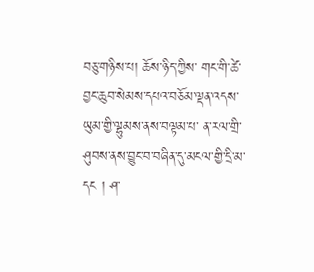བཅུ་གཉིས་པ། ཆོས་ཉིད་ཀྱིས་ གང་གི་ཚེ་བྱང་ཆུབ་སེམས་དཔའ་བཅོམ་ལྡན་འདས་ཡུམ་གྱི་ལྷུམས་ནས་བལྟམ་པ་ ན་རལ་གྲི་ཤུབས་ནས་བྱུང་བ་བཞིན་དུ་མངལ་གྱི་དྲི་མ་དང ། ཤ་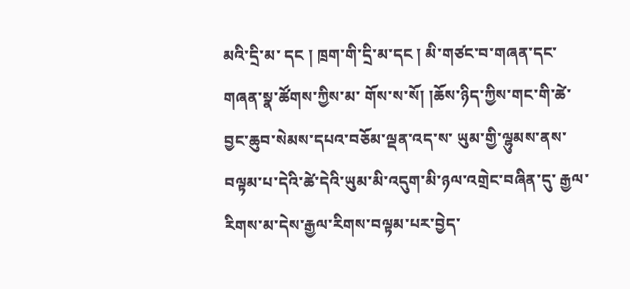མའི་དྲི་མ་ དང ། ཁྲག་གི་དྲི་མ་དང ། མི་གཙང་བ་གཞན་དང་གཞན་སྣ་ཚོགས་ཀྱིས་མ་ གོས་ས་སོ། །ཆོས་ཉིད་ཀྱིས་གང་གི་ཚེ་བྱང་ཆུབ་སེམས་དཔའ་བཅོམ་ལྡན་འད་ས་ ཡུམ་གྱི་ལྷུམས་ནས་བལྟམ་པ་དེའི་ཚེ་དེའི་ཡུམ་མི་འདུག་མི་ཉལ་འགྲེང་བཞིན་དུ་ རྒྱལ་རིགས་མ་དེས་རྒྱལ་རིགས་བལྟམ་པར་བྱེད་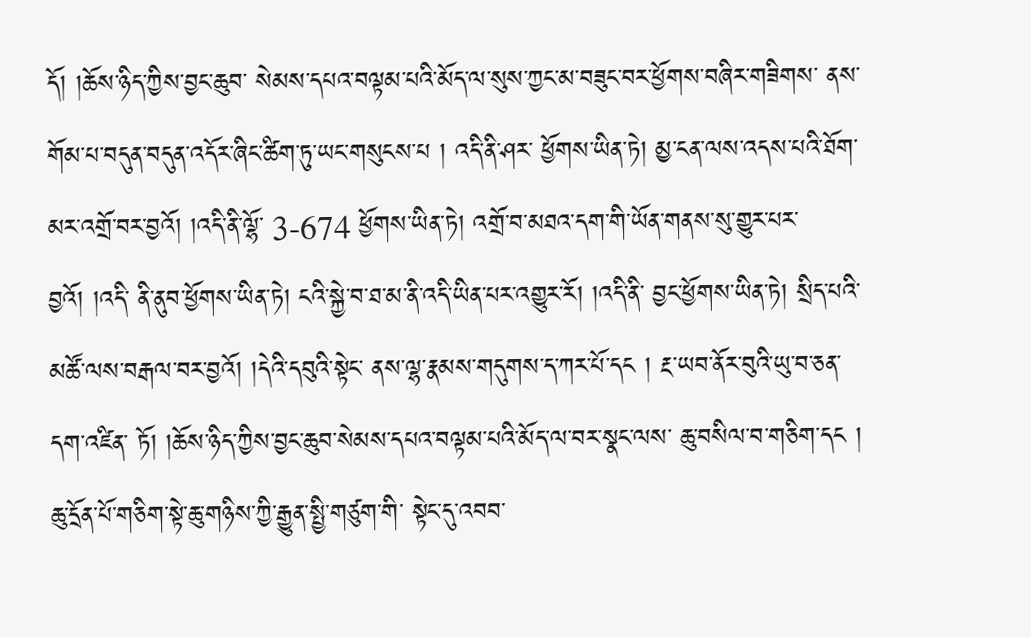དོ། །ཆོས་ཉིད་ཀྱིས་བྱང་ཆུབ་ སེམས་དཔའ་བལྟམ་པའི་མོད་ལ་སུས་ཀྱང་མ་བཟུང་བར་ཕྱོགས་བཞིར་གཟིགས་ ནས་གོམ་པ་བདུན་བདུན་འདོར་ཞིང་ཚིག་ཏུ་ཡང་གསུངས་པ ། འདི་ནི་ཤར་ ཕྱོགས་ཡིན་ཏེ། མྱ་ངན་ལས་འདས་པའི་ཐོག་མར་འགྲོ་བར་བྱའོ། །འདི་ནི་ལྷོ་ 3-674 ཕྱོགས་ཡིན་ཏེ། འགྲོ་བ་མཐའ་དག་གི་ཡོན་གནས་སུ་གྱུར་པར་བྱའོ། །འདི་ ནི་ནུབ་ཕྱོགས་ཡིན་ཏེ། ངའི་སྐྱེ་བ་ཐ་མ་ནི་འདི་ཡིན་པར་འགྱུར་རོ། །འདི་ནི་ བྱང་ཕྱོགས་ཡིན་ཏེ། སྲིད་པའི་མཚོ་ལས་བརྒལ་བར་བྱའོ། །དེའི་དབུའི་སྟེང་ ནས་ལྷ་རྣམས་གདུགས་ད་ཀར་པོ་དང ། རྔ་ཡབ་ནོར་བུའི་ཡུ་བ་ཅན་དག་འཛིན་ ཏོ། །ཆོས་ཉིད་ཀྱིས་བྱང་ཆུབ་སེམས་དཔའ་བལྟམ་པའི་མོད་ལ་བར་སྣང་ལས་ ཆུ་བསིལ་བ་གཅིག་དང ། ཆུ་དྲོན་པོ་གཅིག་སྟེ་ཆུ་གཉིས་ཀྱི་རྒྱུན་སྤྱི་གཙུག་གི་ སྟེང་དུ་འབབ་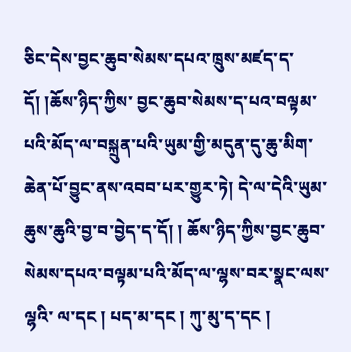ཅིང་དེས་བྱང་ཆུབ་སེམས་དཔའ་ཁྲུས་མཛད་ད་དོ། །ཆོས་ཉིད་ཀྱིས་ བྱང་ཆུབ་སེམས་ད་པའ་བལྟམ་པའི་མོད་ལ་བསྐྲུན་པའི་ཡུམ་གྱི་མདུན་དུ་ཆུ་མིག་ ཆེན་པོ་བྱུང་ནས་འབབ་པར་གྱུར་ཏེ། དེ་ལ་དེའི་ཡུམ་ཆུས་ཆུའི་བྱ་བ་བྱེད་ད་དོ། ། ཆོས་ཉིད་ཀྱིས་བྱང་ཆུབ་སེམས་དཔའ་བལྟམ་པའི་མོད་ལ་ལྷས་བར་སྣང་ལས་ལྷའི་ ལ་དང ། པད་མ་དང ། ཀུ་མུ་ད་དང །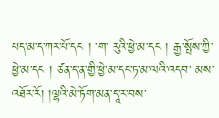པད་མ་ད་ཀར་པོ་དང ། ་ག་ རུའི་ཕྱེ་མ་དང ། རྒྱ་སྤོས་ཀྱི་ཕྱེ་མ་དང ། ཙན་ད་ན་གྱི་ཕྱེ་མ་དང་ཏ་མ་ལའི་འདབ་ མས་འཐོར་རོ། །ལྷའི་མེ་ཏོག་མན་དཱ་ར་བས་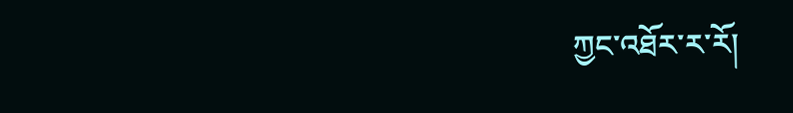ཀྱང་འཐོར་ར་རོ།